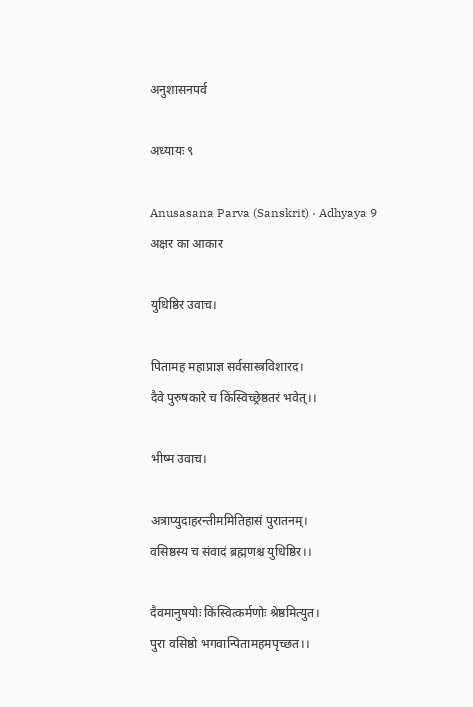अनुशासनपर्व

अध्यायः ९

Anusasana Parva (Sanskrit) · Adhyaya 9
अक्षर का आकार

युधिष्ठिर उवाच।

पितामह महाप्राज्ञ सर्वसास्त्रविशारद।
दैवे पुरुषकारे च किंस्विच्छ्रेष्ठतरं भवेत्।।

भीष्म उवाच।

अत्राप्युदाहरन्तीममितिहासं पुरातनम्।
वसिष्ठस्य च संवादं ब्रह्मणश्च युधिष्ठिर।।

दैवमानुषयोः किंस्वित्कर्मणोः श्रेष्ठमित्युत।
पुरा वसिष्ठो भगवान्पितामहमपृच्छत।।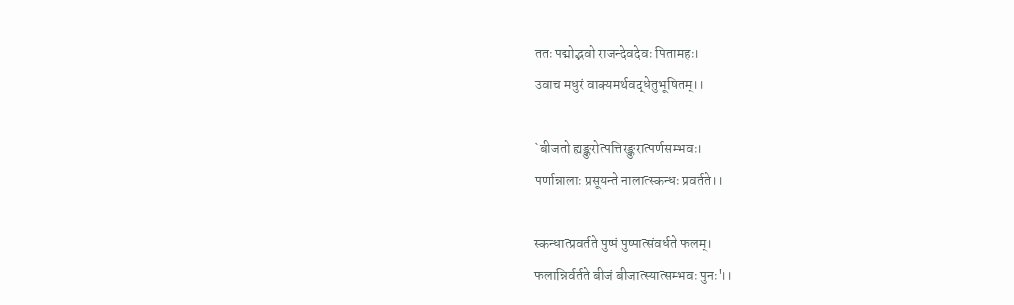ततः पद्मोद्भवो राजन्देवदेवः पितामहः।
उवाच मधुरं वाक्यमर्थवद्धेतुभूषितम्।।

`बीजतो ह्यङ्कुरोत्पत्तिरङ्कुरात्पर्णसम्भवः।
पर्णान्नालाः प्रसूयन्ते नालात्स्कन्धः प्रवर्तते।।

स्कन्धात्प्रवर्तते पुष्पं पुष्पात्संवर्धते फलम्।
फलान्निर्वर्तते बीजं बीजात्स्यात्सम्भवः पुनः'।।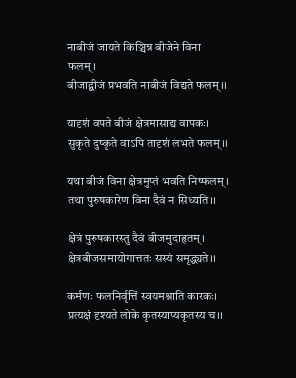नाबीजं जायते किञ्चिन्न बीजेने विना फलम्।
बीजाद्बीजं प्रभवति नाबीजं विद्यते फलम्।।

यादृशं वपते बीजं क्षेत्रमासाद्य वापकः।
सुकृते दुष्कृते वाऽपि तादृशं लभते फलम्।।

यथा बीजं विना क्षेत्रमुप्तं भवति निष्फलम्।
तथा पुरुषकारेण विना दैवं न सिध्यति।।

क्षेत्रं पुरुषकारस्तु दैवं बीजमुदाहृतम्।
क्षेत्रबीजसमायोगात्ततः सस्यं समृद्ध्यते।।

कर्मणः फलनिर्वृत्तिं स्वयमश्नाति कारकः।
प्रत्यक्षं दृश्यते लोके कृतस्याप्यकृतस्य च।।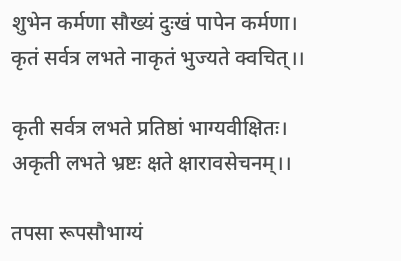शुभेन कर्मणा सौख्यं दुःखं पापेन कर्मणा।
कृतं सर्वत्र लभते नाकृतं भुज्यते क्वचित्।।

कृती सर्वत्र लभते प्रतिष्ठां भाग्यवीक्षितः।
अकृती लभते भ्रष्टः क्षते क्षारावसेचनम्।।

तपसा रूपसौभाग्यं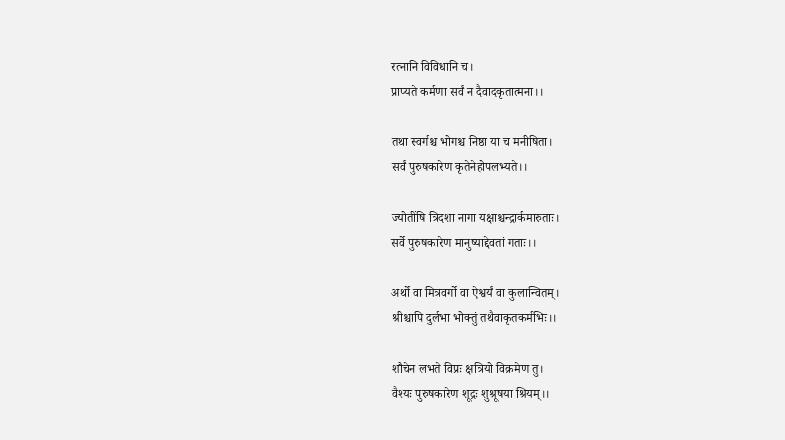रत्नानि विविधानि च।
प्राप्यते कर्मणा सर्वं न दैवादकृतात्मना।।

तथा स्वर्गश्च भोगश्च निष्ठा या च मनीषिता।
सर्वं पुरुषकारेण कृतेनेहोपलभ्यते।।

ज्योतींषि त्रिदशा नागा यक्षाश्चन्द्रार्कमारुताः।
सर्वे पुरुषकारेण मानुष्याद्देवतां गताः।।

अर्थो वा मित्रवर्गो वा ऐश्वर्यं वा कुलान्वितम्।
श्रीश्चापि दुर्लभा भोक्तुं तथैवाकृतकर्मभिः।।

शौचेन लभते विप्रः क्षत्रियो विक्रमेण तु।
वैश्यः पुरुषकारेण शूद्रः शुश्रूषया श्रियम्।।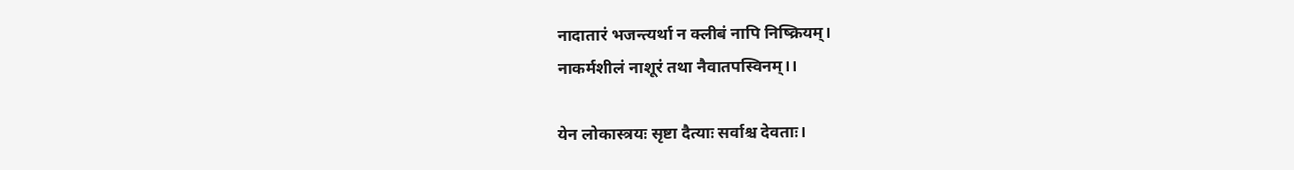नादातारं भजन्त्यर्था न क्लीबं नापि निष्क्रियम्।
नाकर्मशीलं नाशूरं तथा नैवातपस्विनम्।।

येन लोकास्त्रयः सृष्टा दैत्याः सर्वाश्च देवताः।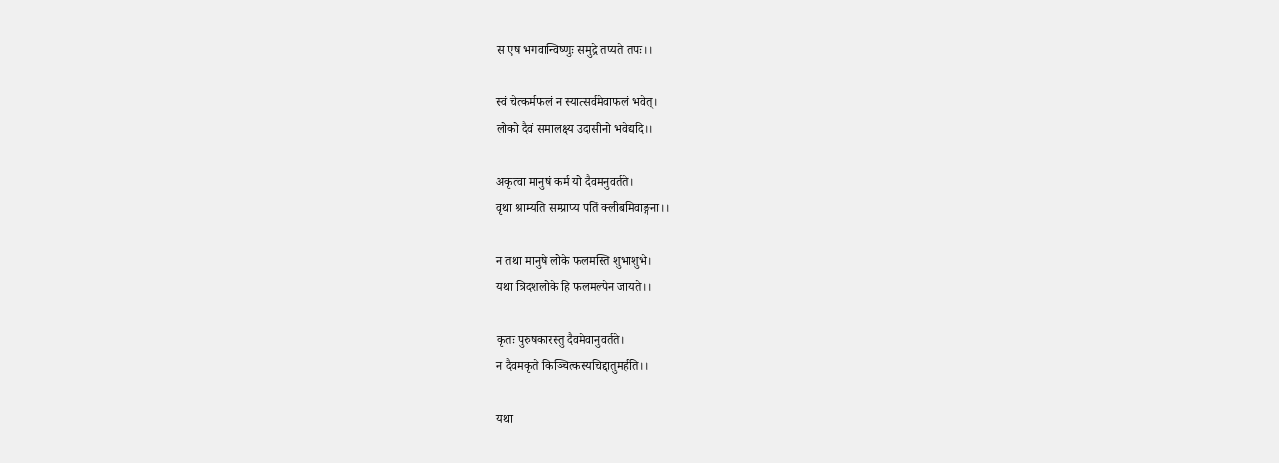स एष भगवान्विष्णुः समुद्रे तप्यते तपः।।

स्वं चेत्कर्मफलं न स्यात्सर्वमेवाफलं भवेत्।
लोको दैवं समालक्ष्य उदासीनो भवेद्यदि।।

अकृत्वा मानुषं कर्म यो दैवमनुवर्तते।
वृथा श्राम्यति सम्प्राप्य पतिं क्लीबमिवाङ्गना।।

न तथा मानुषे लोके फलमस्ति शुभाशुभे।
यथा त्रिदशलोके हि फलमल्पेन जायते।।

कृतः पुरुषकारस्तु दैवमेवानुवर्तते।
न दैवमकृते किञ्चित्कस्यचिद्दातुमर्हति।।

यथा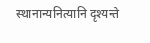स्थानान्यनित्यानि दृश्यन्ते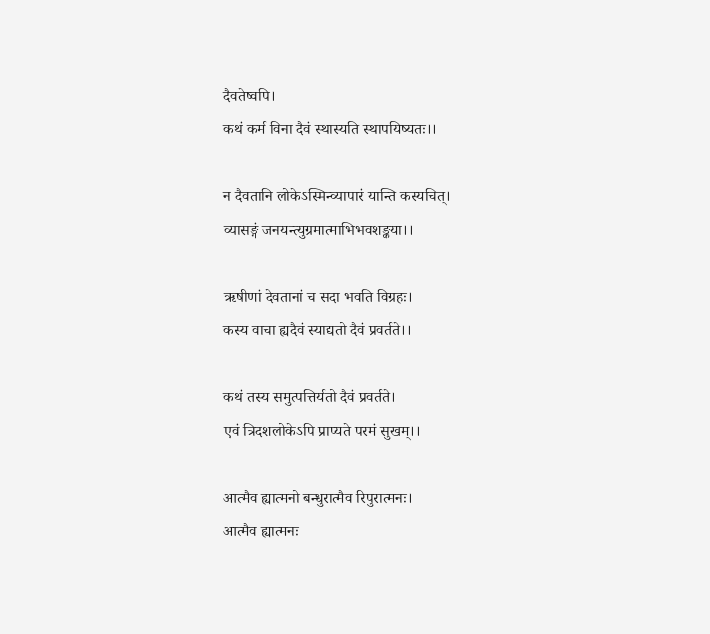दैवतेष्वपि।
कथं कर्म विना दैवं स्थास्यति स्थापयिष्यतः।।

न दैवतानि लोकेऽस्मिन्व्यापारं यान्ति कस्यचित्।
व्यासङ्गं जनयन्त्युग्रमात्माभिभवशङ्कया।।

ऋषीणां देवतानां च सदा भवति विग्रहः।
कस्य वाचा ह्यदैवं स्याद्यतो दैवं प्रवर्तते।।

कथं तस्य समुत्पत्तिर्यतो दैवं प्रवर्तते।
एवं त्रिदशलोकेऽपि प्राप्यते परमं सुखम्।।

आत्मैव ह्यात्मनो बन्धुरात्मैव रिपुरात्मनः।
आत्मैव ह्यात्मनः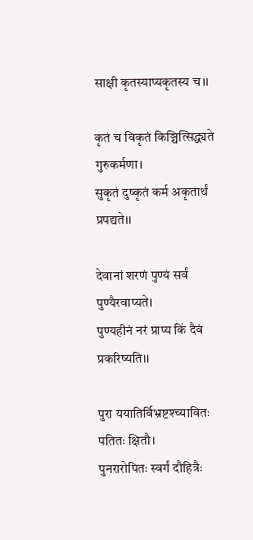साक्षी कृतस्याप्यकृतस्य च।।

कृतं च विकृतं किञ्चित्सिद्ध्यते गुरुकर्मणा।
सुकृतं दुष्कृतं कर्म अकृतार्थं प्रपद्यते।।

देवानां शरणं पुण्यं सर्वं पुण्यैरवाप्यते।
पुण्यहीनं नरं प्राप्य किं दैवं प्रकरिष्यति।।

पुरा ययातिर्विभ्रष्टश्च्यावितः पतितः क्षितौ।
पुनरारोपितः स्वर्गं दौहित्रैः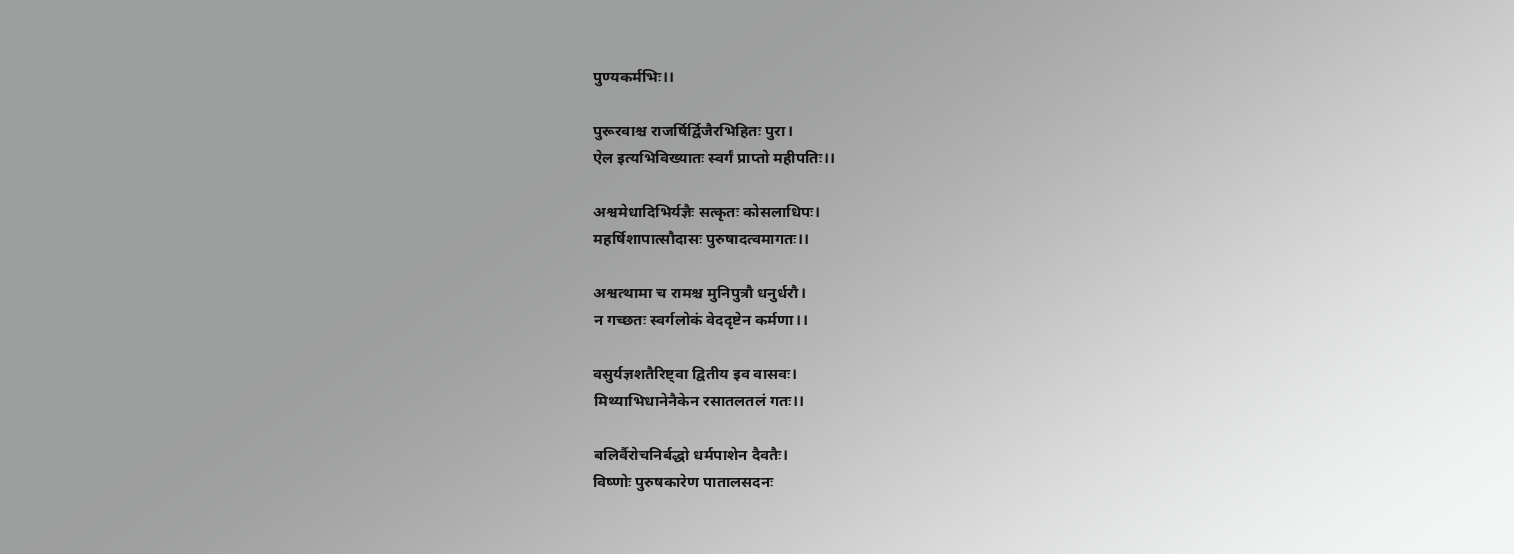पुण्यकर्मभिः।।

पुरूरवाश्च राजर्षिर्द्विजैरभिहितः पुरा।
ऐल इत्यभिविख्यातः स्वर्गं प्राप्तो महीपतिः।।

अश्वमेधादिभिर्यज्ञैः सत्कृतः कोसलाधिपः।
महर्षिशापात्सौदासः पुरुषादत्वमागतः।।

अश्वत्थामा च रामश्च मुनिपुत्रौ धनुर्धरौ।
न गच्छतः स्वर्गलोकं वेददृष्टेन कर्मणा।।

वसुर्यज्ञशतैरिष्ट्वा द्वितीय इव वासवः।
मिथ्याभिधानेनैकेन रसातलतलं गतः।।

बलिर्वैरोचनिर्बद्धो धर्मपाशेन दैवतैः।
विष्णोः पुरुषकारेण पातालसदनः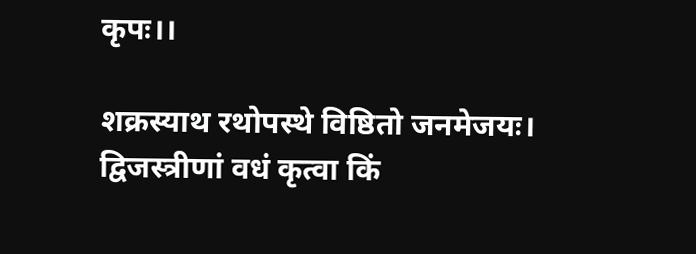कृपः।।

शक्रस्याथ रथोपस्थे विष्ठितो जनमेजयः।
द्विजस्त्रीणां वधं कृत्वा किं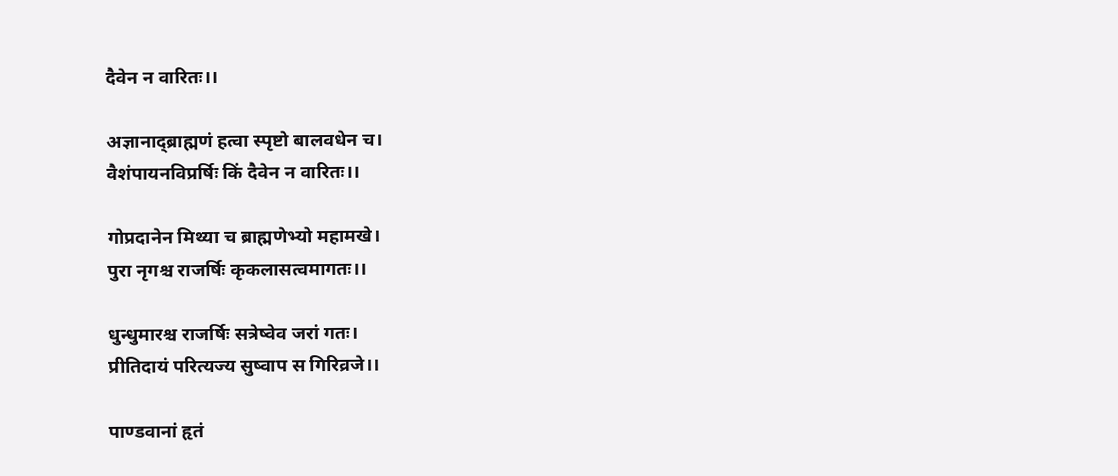दैवेन न वारितः।।

अज्ञानाद्ब्राह्मणं हत्वा स्पृष्टो बालवधेन च।
वैशंपायनविप्रर्षिः किं दैवेन न वारितः।।

गोप्रदानेन मिथ्या च ब्राह्मणेभ्यो महामखे।
पुरा नृगश्च राजर्षिः कृकलासत्वमागतः।।

धुन्धुमारश्च राजर्षिः सत्रेष्वेव जरां गतः।
प्रीतिदायं परित्यज्य सुष्वाप स गिरिव्रजे।।

पाण्डवानां हृतं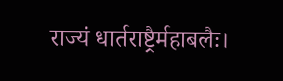राज्यं धार्तराष्ट्रैर्महाबलैः।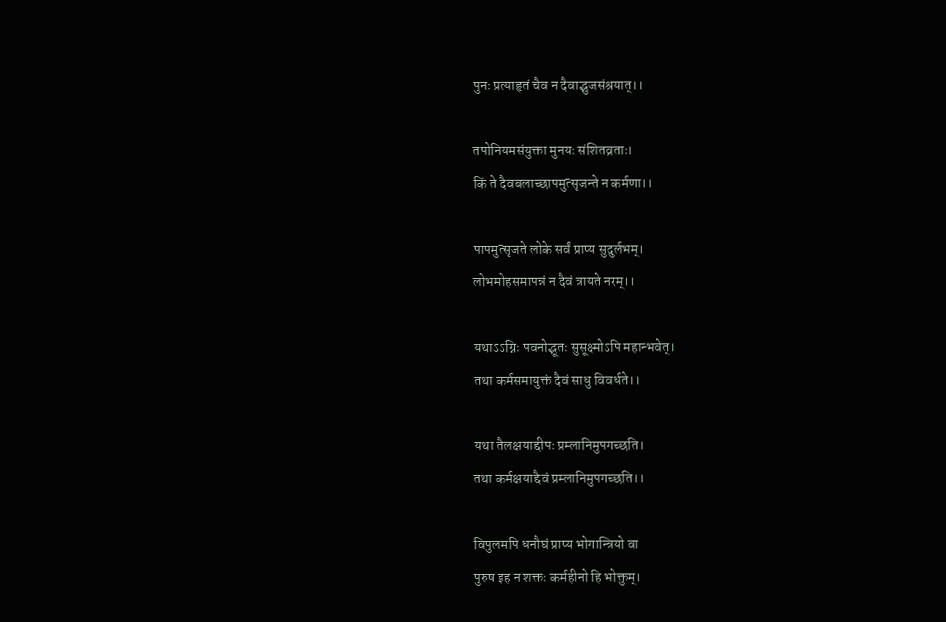पुनः प्रत्याहृतं चैव न दैवाद्भुजसंश्रयात्।।

तपोनियमसंयुक्ता मुनयः संशितव्रताः।
किं ते दैवबलाच्छापमुत्सृजन्ते न कर्मणा।।

पापमुत्सृजते लोके सर्वं प्राप्य सुदुर्लभम्।
लोभमोहसमापन्नं न दैवं त्रायते नरम्।।

यथाऽऽग्निः पवनोद्भूतः सुसूक्ष्मोऽपि महान्भवेत्।
तथा कर्मसमायुक्तं दैवं साधु विवर्धते।।

यथा तैलक्षयाद्दीपः प्रम्लानिमुपगच्छति।
तथा कर्मक्षयाद्दैवं प्रम्लानिमुपगच्छति।।

विपुलमपि धनौघं प्राप्य भोगान्त्रियो वा
पुरुष इह न शक्तः कर्महीनो हि भोक्तुम्।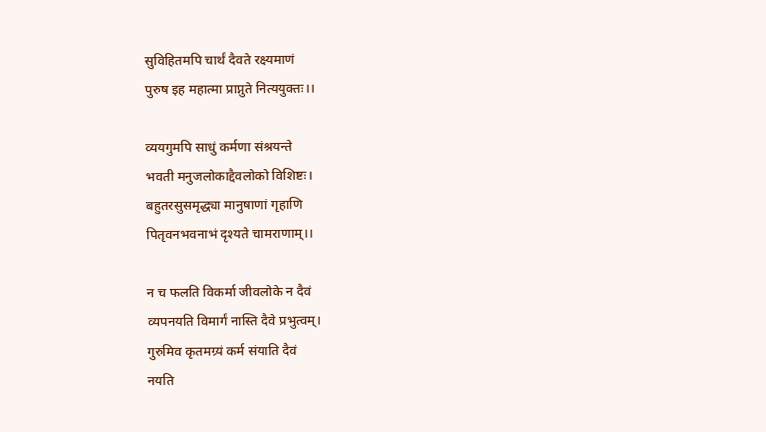सुविहितमपि चार्थं दैवते रक्ष्यमाणं
पुरुष इह महात्मा प्राप्नुते नित्ययुक्तः।।

व्ययगुमपि साधुं कर्मणा संश्रयन्ते
भवती मनुजलोकाद्दैवलोको विशिष्टः।
बहुतरसुसमृद्ध्या मानुषाणां गृहाणि
पितृवनभवनाभं दृश्यते चामराणाम्।।

न च फलति विकर्मा जीवलोके न दैवं
व्यपनयति विमार्गं नास्ति दैवे प्रभुत्वम्।
गुरुमिव कृतमग्र्यं कर्म संयाति दैवं
नयति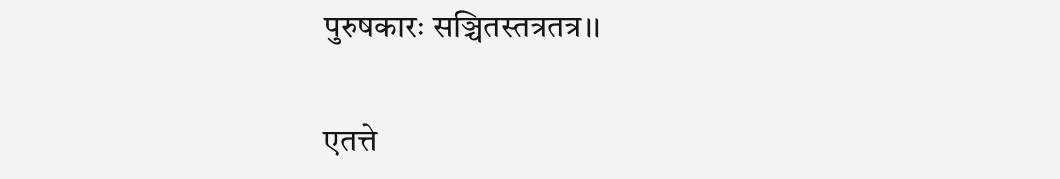पुरुषकारः सञ्चितस्तत्रतत्र।।

एतत्ते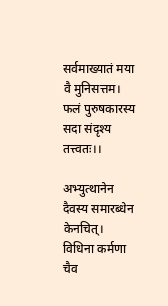सर्वमाख्यातं मया वै मुनिसत्तम।
फलं पुरुषकारस्य सदा संदृश्य तत्त्वतः।।

अभ्युत्थानेन दैवस्य समारब्धेन केनचित्।
विधिना कर्मणा चैव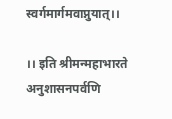स्वर्गमार्गमवाप्नुयात्।।

।। इति श्रीमन्महाभारते अनुशासनपर्वणि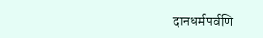दानधर्मपर्वणि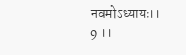नवमोऽध्यायः।। 9 ।।